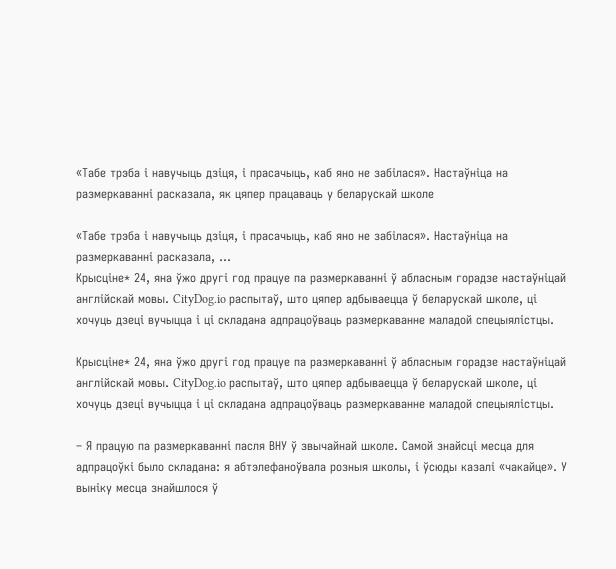«Табе трэба і навучыць дзіця, і прасачыць, каб яно не забілася». Настаўніца на размеркаванні расказала, як цяпер працаваць у беларускай школе

«Табе трэба і навучыць дзіця, і прасачыць, каб яно не забілася». Настаўніца на размеркаванні расказала, ...
Крысціне* 24, яна ўжо другі год працуе па размеркаванні ў абласным горадзе настаўніцай англійскай мовы. CityDog.io распытаў, што цяпер адбываецца ў беларускай школе, ці хочуць дзеці вучыцца і ці складана адпрацоўваць размеркаванне маладой спецыялістцы.

Крысціне* 24, яна ўжо другі год працуе па размеркаванні ў абласным горадзе настаўніцай англійскай мовы. CityDog.io распытаў, што цяпер адбываецца ў беларускай школе, ці хочуць дзеці вучыцца і ці складана адпрацоўваць размеркаванне маладой спецыялістцы.

– Я працую па размеркаванні пасля ВНУ ў звычайнай школе. Самой знайсці месца для адпрацоўкі было складана: я абтэлефаноўвала розныя школы, і ўсюды казалі «чакайце». У выніку месца знайшлося ў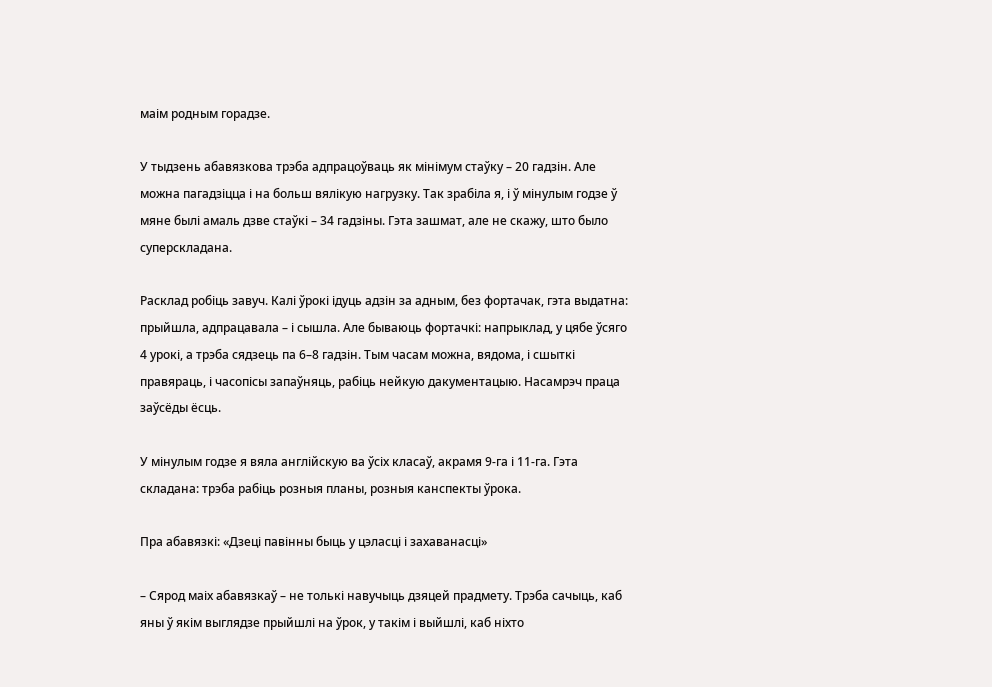маім родным горадзе.

У тыдзень абавязкова трэба адпрацоўваць як мінімум стаўку – 20 гадзін. Але можна пагадзіцца і на больш вялікую нагрузку. Так зрабіла я, і ў мінулым годзе ў мяне былі амаль дзве стаўкі – 34 гадзіны. Гэта зашмат, але не скажу, што было суперскладана.

Расклад робіць завуч. Калі ўрокі ідуць адзін за адным, без фортачак, гэта выдатна: прыйшла, адпрацавала – і сышла. Але бываюць фортачкі: напрыклад, у цябе ўсяго 4 урокі, а трэба сядзець па 6–8 гадзін. Тым часам можна, вядома, і сшыткі правяраць, і часопісы запаўняць, рабіць нейкую дакументацыю. Насамрэч праца заўсёды ёсць.

У мінулым годзе я вяла англійскую ва ўсіх класаў, акрамя 9-га і 11-га. Гэта складана: трэба рабіць розныя планы, розныя канспекты ўрока.

Пра абавязкі: «Дзеці павінны быць у цэласці і захаванасці»

– Сярод маіх абавязкаў – не толькі навучыць дзяцей прадмету. Трэба сачыць, каб яны ў якім выглядзе прыйшлі на ўрок, у такім і выйшлі, каб ніхто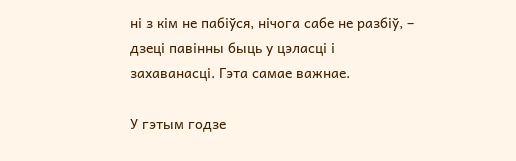ні з кім не пабіўся, нічога сабе не разбіў, – дзеці павінны быць у цэласці і захаванасці. Гэта самае важнае.

У гэтым годзе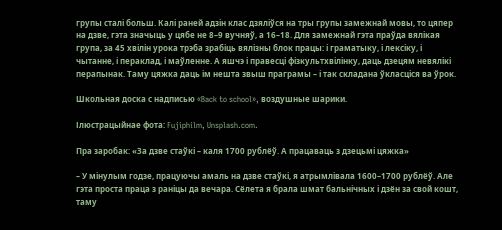групы сталі больш. Калі раней адзін клас дзяліўся на тры групы замежнай мовы, то цяпер на дзве, гэта значыць у цябе не 8–9 вучняў, а 16–18. Для замежнай гэта праўда вялікая група, за 45 хвілін урока трэба зрабіць вялізны блок працы: і граматыку, і лексіку, і чытанне, і пераклад, і маўленне. А яшчэ і правесці фізкультхвілінку, даць дзецям невялікі перапынак. Таму цяжка даць ім нешта звыш праграмы – і так складана ўкласціся ва ўрок.

Школьная доска с надписью «Back to school», воздушные шарики.

Ілюстрацыйнае фота: Fujiphilm, Unsplash.com.

Пра заробак: «За дзве стаўкі – каля 1700 рублёў. А працаваць з дзецьмі цяжка»

– У мінулым годзе, працуючы амаль на дзве стаўкі, я атрымлівала 1600–1700 рублёў. Але гэта проста праца з раніцы да вечара. Сёлета я брала шмат бальнічных і дзён за свой кошт, таму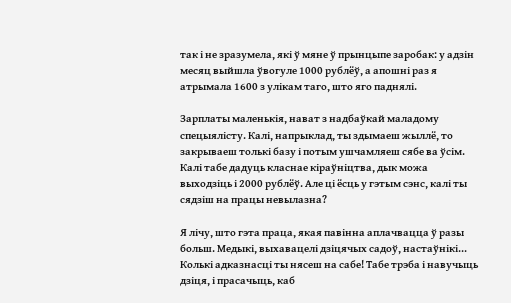так і не зразумела, які ў мяне ў прынцыпе заробак: у адзін месяц выйшла ўвогуле 1000 рублёў, а апошні раз я атрымала 1600 з улікам таго, што яго паднялі.

Зарплаты маленькія, нават з надбаўкай маладому спецыялісту. Калі, напрыклад, ты здымаеш жыллё, то закрываеш толькі базу і потым ушчамляеш сябе ва ўсім. Калі табе дадуць класнае кіраўніцтва, дык можа выходзіць і 2000 рублёў. Але ці ёсць у гэтым сэнс, калі ты сядзіш на працы невылазна?

Я лічу, што гэта праца, якая павінна аплачвацца ў разы больш. Медыкі, выхавацелі дзіцячых садоў, настаўнікі... Колькі адказнасці ты нясеш на сабе! Табе трэба і навучыць дзіця, і прасачыць, каб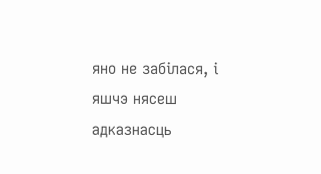яно не забілася, і яшчэ нясеш адказнасць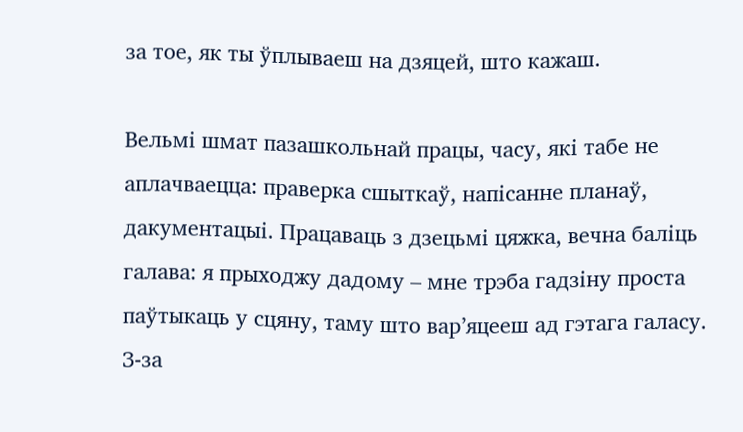за тое, як ты ўплываеш на дзяцей, што кажаш.

Вельмі шмат пазашкольнай працы, часу, які табе не аплачваецца: праверка сшыткаў, напісанне планаў, дакументацыі. Працаваць з дзецьмі цяжка, вечна баліць галава: я прыходжу дадому – мне трэба гадзіну проста паўтыкаць у сцяну, таму што вар’яцееш ад гэтага галасу. З-за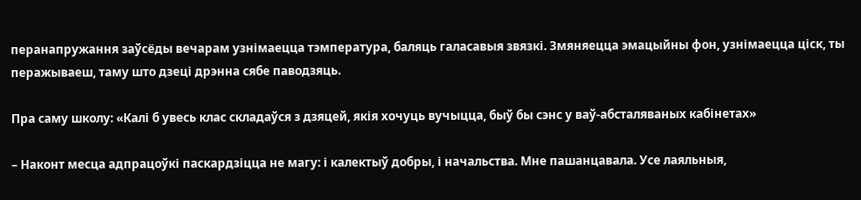перанапружання заўсёды вечарам узнімаецца тэмпература, баляць галасавыя звязкі. Змяняецца эмацыйны фон, узнімаецца ціск, ты перажываеш, таму што дзеці дрэнна сябе паводзяць.

Пра саму школу: «Калі б увесь клас складаўся з дзяцей, якія хочуць вучыцца, быў бы сэнс у ваў-абсталяваных кабінетах»

– Наконт месца адпрацоўкі паскардзіцца не магу: і калектыў добры, і начальства. Мне пашанцавала. Усе лаяльныя,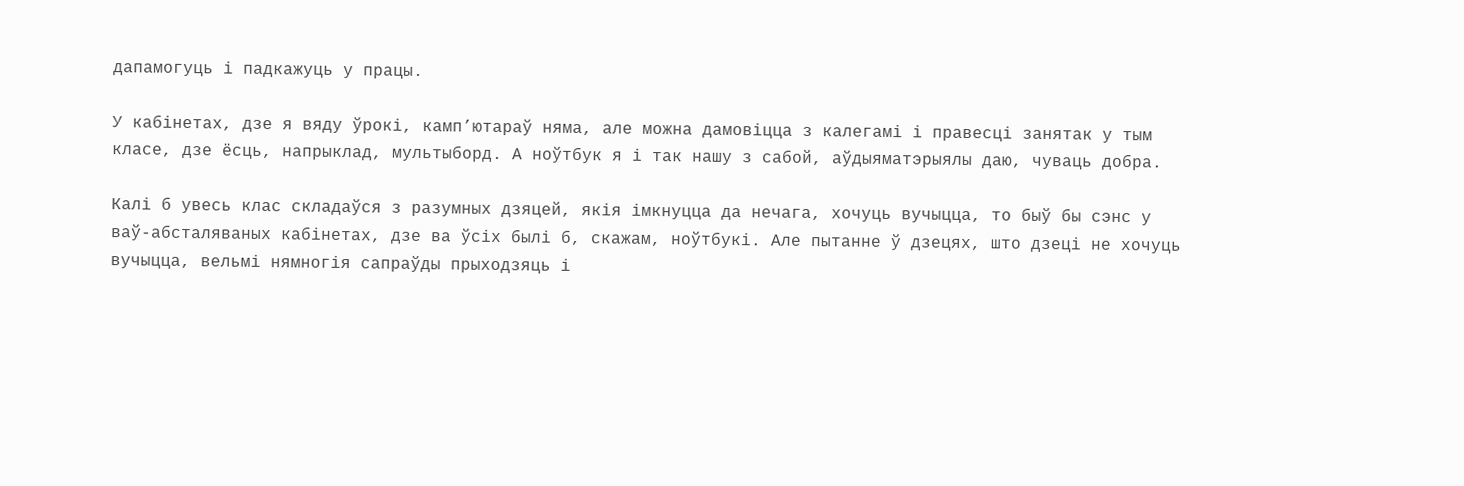дапамогуць і падкажуць у працы.

У кабінетах, дзе я вяду ўрокі, камп’ютараў няма, але можна дамовіцца з калегамі і правесці занятак у тым класе, дзе ёсць, напрыклад, мультыборд. А ноўтбук я і так нашу з сабой, аўдыяматэрыялы даю, чуваць добра.

Калі б увесь клас складаўся з разумных дзяцей, якія імкнуцца да нечага, хочуць вучыцца, то быў бы сэнс у ваў-абсталяваных кабінетах, дзе ва ўсіх былі б, скажам, ноўтбукі. Але пытанне ў дзецях, што дзеці не хочуць вучыцца, вельмі нямногія сапраўды прыходзяць і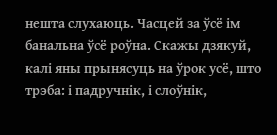нешта слухаюць. Часцей за ўсё ім банальна ўсё роўна. Скажы дзякуй, калі яны прынясуць на ўрок усё, што трэба: і падручнік, і слоўнік,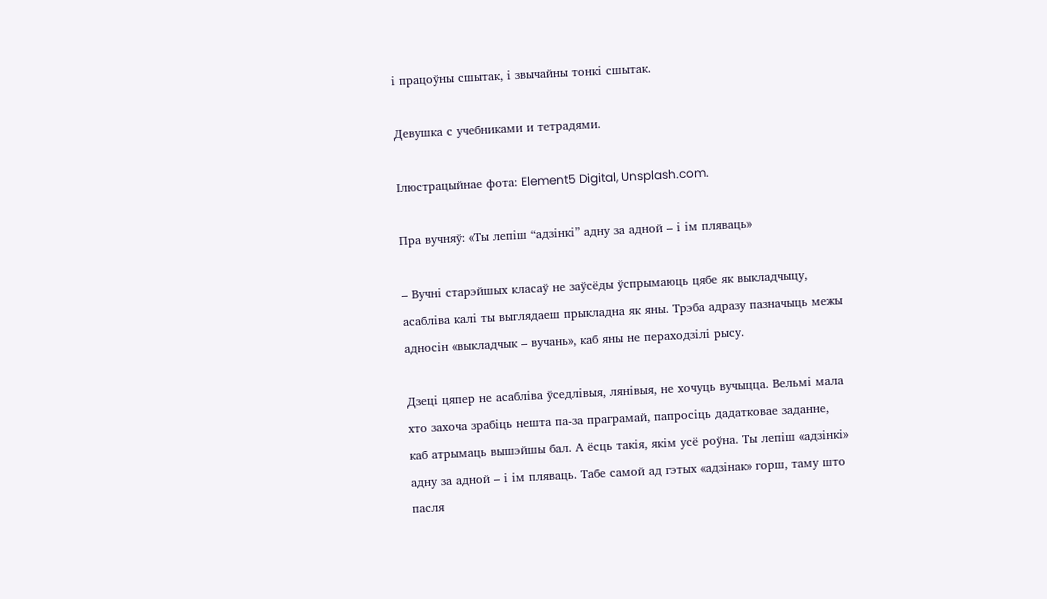і працоўны сшытак, і звычайны тонкі сшытак.

Девушка с учебниками и тетрадями.

Ілюстрацыйнае фота: Element5 Digital, Unsplash.com.

Пра вучняў: «Ты лепіш “адзінкі” адну за адной – і ім пляваць»

– Вучні старэйшых класаў не заўсёды ўспрымаюць цябе як выкладчыцу, асабліва калі ты выглядаеш прыкладна як яны. Трэба адразу пазначыць межы адносін «выкладчык – вучань», каб яны не пераходзілі рысу.

Дзеці цяпер не асабліва ўседлівыя, лянівыя, не хочуць вучыцца. Вельмі мала хто захоча зрабіць нешта па-за праграмай, папросіць дадатковае заданне, каб атрымаць вышэйшы бал. А ёсць такія, якім усё роўна. Ты лепіш «адзінкі» адну за адной – і ім пляваць. Табе самой ад гэтых «адзінак» горш, таму што пасля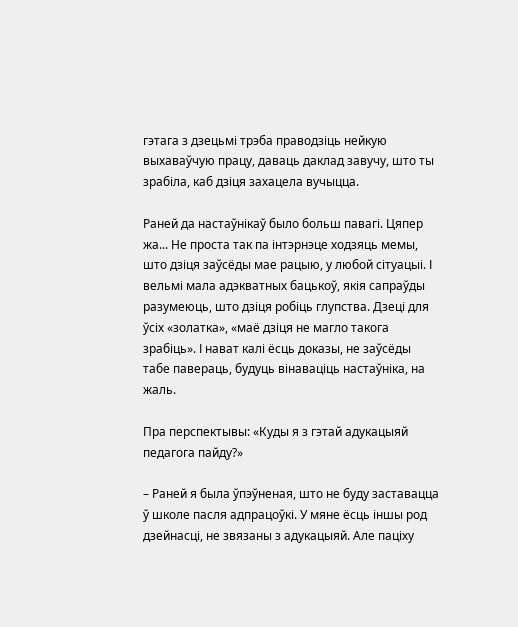гэтага з дзецьмі трэба праводзіць нейкую выхаваўчую працу, даваць даклад завучу, што ты зрабіла, каб дзіця захацела вучыцца.

Раней да настаўнікаў было больш павагі. Цяпер жа... Не проста так па інтэрнэце ходзяць мемы, што дзіця заўсёды мае рацыю, у любой сітуацыі. І вельмі мала адэкватных бацькоў, якія сапраўды разумеюць, што дзіця робіць глупства. Дзеці для ўсіх «золатка», «маё дзіця не магло такога зрабіць». І нават калі ёсць доказы, не заўсёды табе павераць, будуць вінаваціць настаўніка, на жаль.

Пра перспектывы: «Куды я з гэтай адукацыяй педагога пайду?»

– Раней я была ўпэўненая, што не буду заставацца ў школе пасля адпрацоўкі. У мяне ёсць іншы род дзейнасці, не звязаны з адукацыяй. Але паціху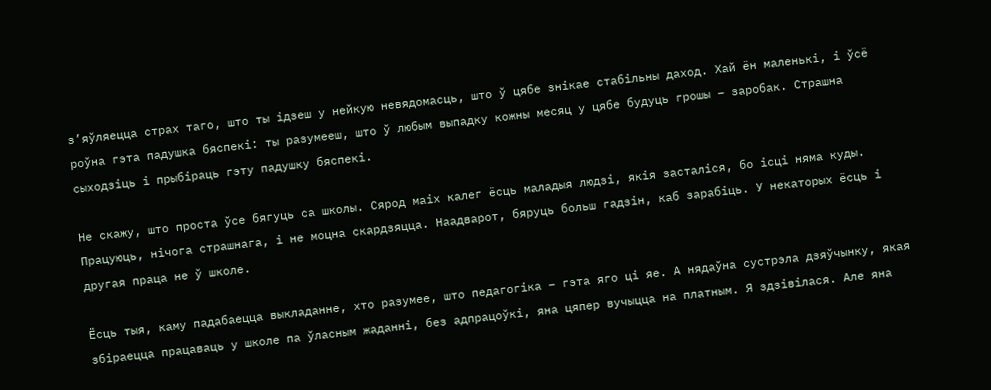з’яўляецца страх таго, што ты ідзеш у нейкую невядомасць, што ў цябе знікае стабільны даход. Хай ён маленькі, і ўсё роўна гэта падушка бяспекі: ты разумееш, што ў любым выпадку кожны месяц у цябе будуць грошы – заробак. Страшна сыходзіць і прыбіраць гэту падушку бяспекі.

Не скажу, што проста ўсе бягуць са школы. Сярод маіх калег ёсць маладыя людзі, якія засталіся, бо ісці няма куды. Працуюць, нічога страшнага, і не моцна скардзяцца. Наадварот, бяруць больш гадзін, каб зарабіць. У некаторых ёсць і другая праца не ў школе.

Ёсць тыя, каму падабаецца выкладанне, хто разумее, што педагогіка – гэта яго ці яе. А нядаўна сустрэла дзяўчынку, якая збіраецца працаваць у школе па ўласным жаданні, без адпрацоўкі, яна цяпер вучыцца на платным. Я здзівілася. Але яна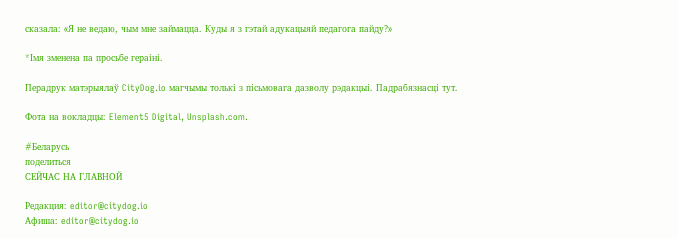сказала: «Я не ведаю, чым мне займацца. Куды я з гэтай адукацыяй педагога пайду?»

*Імя зменена па просьбе гераіні.

Перадрук матэрыялаў CityDog.io магчымы толькі з пісьмовага дазволу рэдакцыі. Падрабязнасці тут.

Фота на вокладцы: Element5 Digital, Unsplash.com.

#Беларусь
поделиться
СЕЙЧАС НА ГЛАВНОЙ

Редакция: editor@citydog.io
Афиша: editor@citydog.io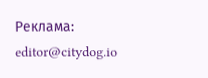Реклама: editor@citydog.io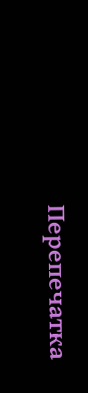Перепечатка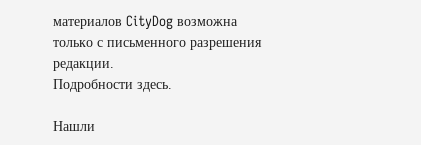материалов CityDog возможна только с письменного разрешения редакции.
Подробности здесь.

Нашли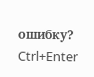ошибку? Ctrl+Enter